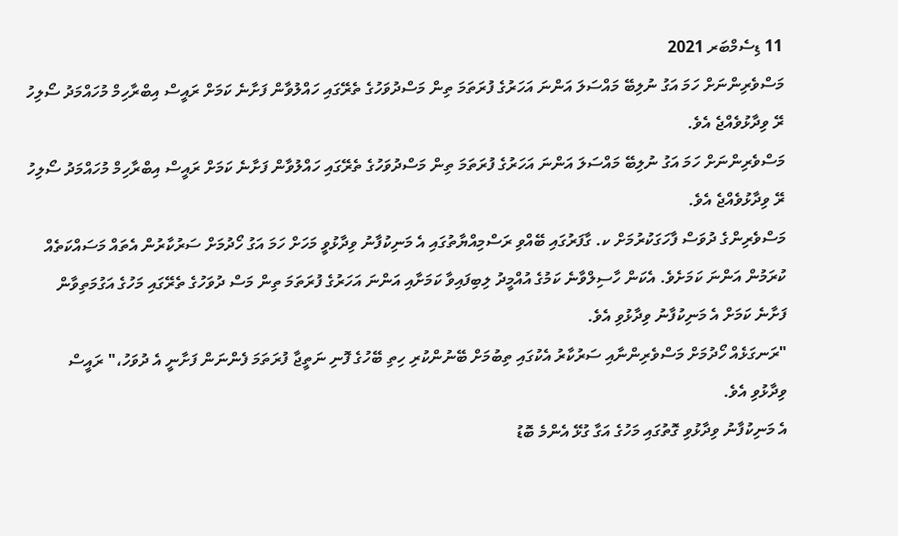11 ޑިސެމްބަރ 2021
މަސްވެރިންނަށް ހަމަ އަގު ނުލިބޭ މައްސަލަ އަންނަ އަހަރުގެ ފުރަތަމަ ތިން މަސްދުވަހުގެ ތެރޭގައި ހައްލުވާން ފަށާނެ ކަމަށް ރައީސް އިބްރާހިމް މުހައްމަދު ސޯލިހު ރޭ ވިދާޅުވެއްޖެ އެވެ.
މަސްވެރިންނަށް ހަމަ އަގު ނުލިބޭ މައްސަލަ އަންނަ އަހަރުގެ ފުރަތަމަ ތިން މަސްދުވަހުގެ ތެރޭގައި ހައްލުވާން ފަށާނެ ކަމަށް ރައީސް އިބްރާހިމް މުހައްމަދު ސޯލިހު ރޭ ވިދާޅުވެއްޖެ އެވެ.
މަސްވެރިންގެ ދުވަސް ފާހަގަކުރުމަށް ކ. ގާފަރުގައި ބޭއްވި ރަސްމިއްޔާތުގައި އެ މަނިކުފާނު ވިދާޅުވީ މަހަށް ހަމަ އަގު ހޯދުމަށް ސަރުކާރުން އެތައް މަސައްކަތެއް ކުރަމުން އަންނަ ކަމަށެވެ. އެކަން ހާސިލްވާނެ ކަމުގެ އުއްމީދު ލިބިފައިވާ ކަމަށާއި އަންނަ އަހަރުގެ ފުރަތަމަ ތިން މަސް ދުވަހުގެ ތެރޭގައި މަހުގެ އަގުމަތިވާން ފަށާނެ ކަމަށް އެ މަނިކުފާނު ވިދާޅުވި އެވެ.
"ރަނގަޅެއް ހޯދުމަށް މަސްވެރިންނާއި ސަރުކާރު އެކުގައި ތިބުމަށް ބޭނުންކުރި ހިތި ބޭހުގެ ފޮނި ނަތީޖާ ފުރަތަމަ ފެންނަން ފަށާނީ އެ ދުވަހު،" ރައީސް ވިދާޅުވި އެވެ.
އެ މަނިކުފާނު ވިދާޅުވި ގޮތުގައި މަހުގެ އަގާ ގުޅޭ އެންމެ ބޮޑު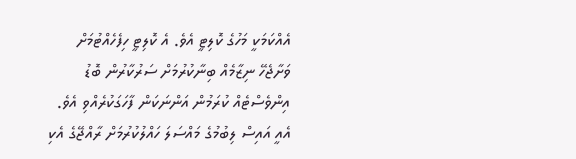އެއްކަމަކީ މަހުގެ ކޮލިޓީ އެވެ. އެ ކޮލިޓީ ހިފެހެއްޓުމަށް ވަށާޖެހޭ ނިޒާމެއް ބިނާކުރުމަށް ސަރުކާރުން ބޮޑު އިންވެސްޓެއް ކުރަމުން އަންނަކަން ފާހަގަކުރެއްވި އެވެ. އެއީ އައިސް ލިބުމުގެ މައްސަލަ ހައްލުކުރުމަށް ރާއްޖޭގެ އެކި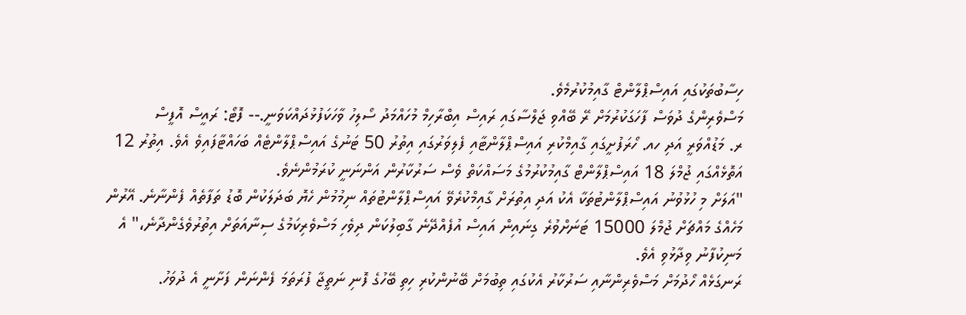ހިސާބުތަކުގައި އައިސްޕްލާންޓް ގާއިމުކުރުމެވެ.
މަސްވެރިންގެ ދުވަސް ފާހަގަކުރުމަށް ރޭ ބޭއްވި ޖަލްސާގައި ރައިސް އިބްރާހިމް މުހައްމަދު ސޯލިހު ވާހަކަފުޅުދައްކަވަނީ.-- ފޮޓޯ: ރައީސް އޮފީސް
ރ. މަޑުއްވަރީ އަދި ހއ. ހޯރަފުށީގައި ގާއިމްކުރި އައިސްޕްލާންޓާއި ފެލިވަރުގައި އިތުރު 50 ޓަނުގެ އައިސްޕްލާންޓެއް ބަހައްޓާފައިވެ އެވެ. އިތުރު 12 އަތޮޅެއްގައި ޖުމްލަ 18 އައިސްޕްލާންޓް ގާއިމުކުރުމުގެ މަސައްކަތް ވެސް ސަރުކާރުން އަންނަނީ ކުރަމުންނެވެ.
"އަލަށް މި ހުޅުވުނު އައިސްޕްލާންޓުތަކާ އެކު އަދި އިތުރަށް ގާއިމްކުރެވޭ އައިސްޕްލާންޓުތައް ނިމުމުން ހެޔޮ ބަދަލަކުން ބޮޑު ތަފާތެއް ފެންނާނެ. އޭރުން މަހެއްގެ މައްޗަށް ޖުމްލަ 15000 ޓަނަށްވުރެ ގިނައިން އައިސް އުފެއްދޭނެ ގާބިލުކަން ދިވެހި މަސްވެރިކަމުގެ ސިނާއަތަށް އިތުރުވެގެންދާނެ،" އެ މަނިކުފާނު ވިދާޅުވި އެވެ.
ރަނގަޅެއް ހޯދުމަށް މަސްވެރިންނާއި ސަރުކާރު އެކުގައި ތިބުމަށް ބޭނުންކުރި ހިތި ބޭހުގެ ފޮނި ނަތީޖާ ފުރަތަމަ ފެންނަން ފަށާނީ އެ ދުވަހު.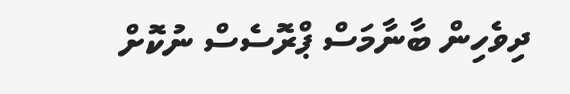ދިވެހިން ބާނާމަސް ޕްރޮސެސް ނުކޮށް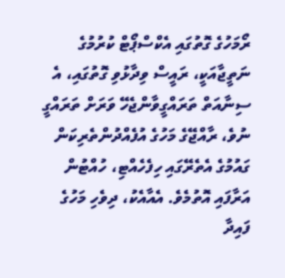ރޯމަހުގެ ގޮތުގައި އެކްސްޕޯޓް ކުރުމުގެ ނަތީޖާއަކީ، ރައީސް ވިދާޅުވި ގޮތުގައި، އެ ސިނާއަތް ތަރައްގީވާންޖެހޭ ވަރަށް ތަރައްގީ ނުވެ، ރާއްޖޭގެ މަހުގެ އުފެއްދުންތެރިކަން ގައުމުގެ އެތެރޭގައި ހިފެހެއްޓި، ހުއްޓުން އަރާފައި އޮތުމެވެ. އެއާއެކު، ދިވެހި މަހުގެ ފައިދާ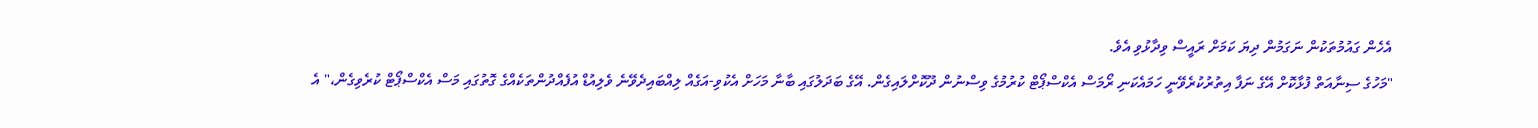އެހެން ގައުމުތަކުން ނަގަމުން ދިޔަ ކަމަށް ރައީސް ވިދާޅުވި އެވެ.
"މަހުގެ ސިނާއަތް ފުޅާކޮށް އޭގެ ނަފާ އިތުރުކުރެވޭނީ ހަމައެކަނި ރޯމަސް އެކްސްޕޯޓް ކުރުމުގެ ވިސްނުން ދޫކޮށްލައިގެން. އޭގެ ބަދަލުގައި ބާނާ މަހަށް އެކުވި-އަގެއް ލިއްބައިދެވޭނެ ވެލިއުޑް އުފެއްދުންތަކެއްގެ ގޮތުގައި މަސް އެކްސްޕޯޓް ކުރެވިގެން،" އެ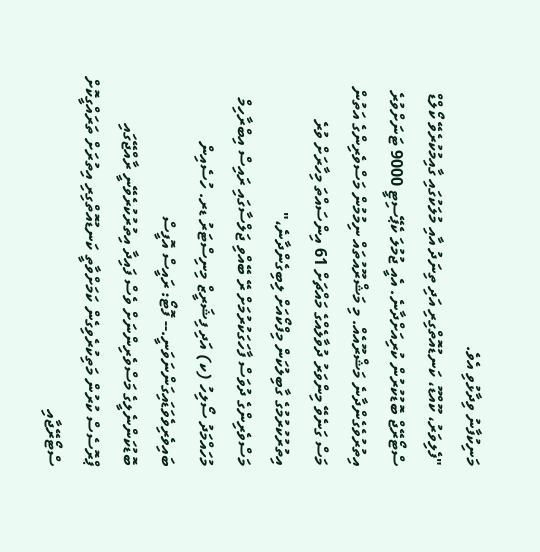މަނިކުފާނު ވިދާޅުވި އެވެ.
"ފެލިވަރު، ކޫއްޑޫ، ކަނޑުއޮތްގިރި އަދި ތިނަދު އާއި މުލަކުގައި ގާއިމުކުރެވޭ ކޯލްޑް ސްޓޯރޭޖް ބޮޑުކުރުން ކުރިއަށްދާނެ. އެއީ ޖުމުލަ ކެޕޭސިޓީ 9000 ޓަނަށްވުރެ އިތުރުވެގެންދާނެ މަޝްރޫއެއް. މި މަޝްރޫއުތައް ނިމުމުން މަސްވެރިންގެ އަތުން މަސް ގަނެވޭ މިންވަރު ދުވާލެއްގެ މައްޗަށް 61 އިންސައްތަ މިހާރަށް ވުރެ އިތުރުކުރުމުގެ ގާބިލުކަން މިފްކޯއަށް ލިބިގެންދާނެ،"
މަސްވެރިންގެ ދުވަސް ފާހަގަކުރުމަށް ރޭ ބޭއްވި ޖަލްސާގައި ރައިސް އިބްރާހިމް މުހައްމަދު ސޯލިހު (ކ) އަދި ފިޝަރީޒް މިނިސްޓަރު ޑރ. ހުސެއިން ބައިވެރިވެވަޑައިގަންނަވަނީ.-- ފޮޓޯ: ރައީސް އޮފީސް
ބޮޑުކަންނެލީގެ މަސްވެރިންނަށް ވެސް ފައިދާ އިތުރުކުރެވޭނީ ރާއްޖޭގައި ޕްރޮސެސް ކުރުން މަތިކުރެވިގެން ކަމަށްވާތީ ކަނޑުއޮތްގިރި އިތުރަށް ތަރައްގީކޮށް ސްޓޯރޭޖާއި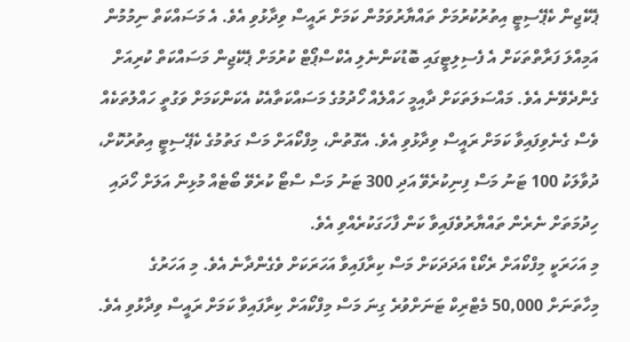ޕެކޭޖިން ކެޕޭސިޓީ އިތުރުކުރުމަށް ތައްޔާރުވަމުން ކަމަށް ރައީސް ވިދާޅުވި އެވެ. އެ މަސައްކަތް ނިމުމުން އަމިއްލަ ފަރާތްތަކަށް އެ ފެސިލިޓީގައި ބޮޑުކަންނެލި އެކްސްޕޯޓް ކުރުމަށް ޕެކޭޖިން މަސައްކަތް ކުރިއަށް ގެންދެވޭނެ އެވެ. މައްސަލަތަކަށް ދާއިމީ ހައްލެއް ހޯދުމުގެ މަސައްކަތާއެކު އެކަންކަމަށް ވަގުތީ ހައްލުތަކެއް ވެސް ގެނެވިފައިވާ ކަމަށް ރައީސް ވިދާޅުވި އެވެ. އެގޮތުން، މިފްކޯއަށް މަސް ގަތުމުގެ ކެޕޭސިޓީ އިތުރުކޮށް، ދުވާލަކު 100 ޓަނު މަސް ފިނިކުރެވޭ އަދި 300 ޓަނު މަސް ސްޓޯ ކުރެވޭ ބޯޓެއް މުޅިން އަލަށް ހޯދައި ހިދުމަތަށް ނެރެން ތައްޔާރުވެފައިވާ ކަން ފާހަގަކުރެއްވި އެވެ.
މި އަހަރަކީ މިފްކޯއަށް ރެކޯޑް އަދަދަކަށް މަސް ކިރާފައިވާ އަހަރަކަށް ވެގެންދާނެ އެވެ. މި އަހަރުގެ މިހާތަނަށް 50,000 މެޓްރިކް ޓަނަށްވުރެ ގިނަ މަސް މިފްކޯއަށް ކިރާފައިވާ ކަމަށް ރައީސް ވިދާޅުވި އެވެ.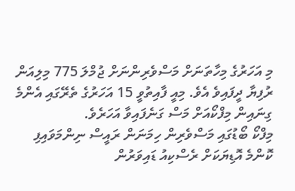މި އަހަރުގެ މިހާތަނަށް މަސްވެރިންނަށް ޖުމްލަ 775 މިލިއަން ރުފިޔާ ދީފައިވެ އެވެ. މިއީ ފާއިތުވީ 15 އަހަރުގެ ތެރޭގައި އެންމެ ގިނައިން މިފްކޯއަށް މަސް ގަނެފައިވާ އަހަރެވެ.
މިފްކޯ ބޯޑުގައި މަސްވެރިން ހިމަނަން ރައީސް ނިންމަވައިފި
ކޮންމެ އޮޑިޔަކަށް ރެސްކިއު ޑައިވަރުން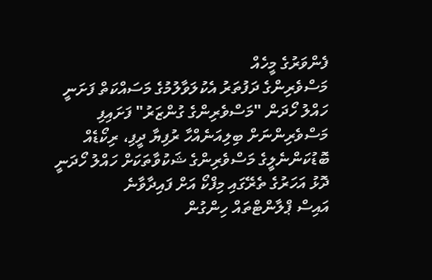ފެންވަރުގެ މީހެއް
މަސްވެރިންގެ ދަފުތަރު އެކުލަވާލުމުގެ މަސައްކަތް ފަށަނީ
ހައްލު ހޯދަން "މަސްވެރިންގެ ގުންޒަރު" ފަށައިފި
މަސްވެރިންނަށް ބިލިއަނެއްހާ ރުފިޔާ ދީފި، ރިކޯޑެއް
ބޮޑުކަންނެލީގެ މަސްވެރިންގެ ޝަކުވާތަކަށް ހައްލު ހޯދަނީ
ދޮޅު އަހަރުގެ ތެރޭގައި މިފްކޯ އަށް ފައިދާވާނެ
އައިސް ޕްލާންޓްތައް ހިންގުން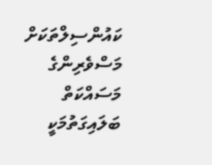ކައުންސިލްތަކަށް
މަސްވެރިންގެ މަސައްކަތް ބަލައިގަތުމަކީ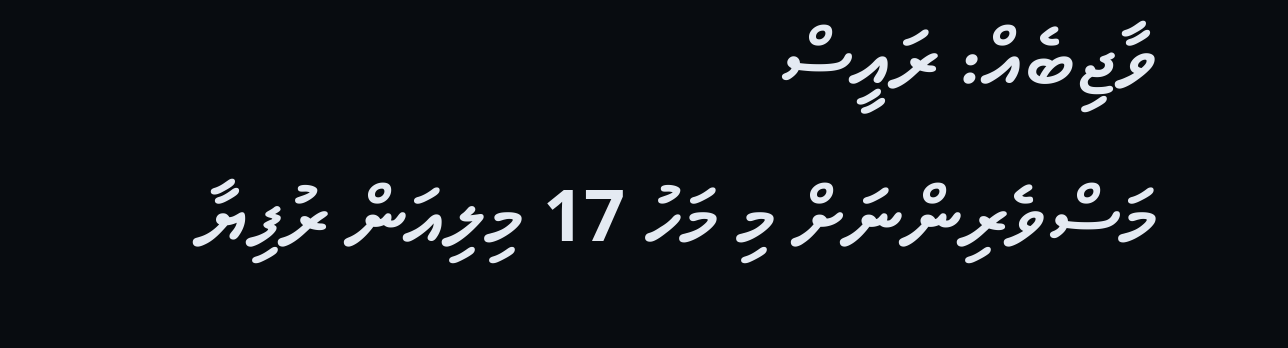ވާޖިބެއް: ރައީސް
މަސްވެރިންނަށް މި މަހު 17 މިލިއަން ރުފިޔާ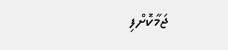ޖަމާކޮށްފި